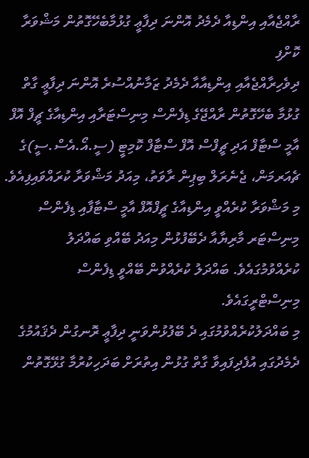ރާއްޖެއާއި އިންޑިއާ ދެމެދު އޮންނަ ދިފާޢީ ގުޅުމާބެހޭގޮތުން މަޝްވަރާ ކޮށްފި
ދިވެހިރާއްޖެއާއި އިންޑިއާއާ ދެމެދު ޒަމާނުއްސުރެ އޮންނަ ދިފާޢީ ގާތް ގުޅުމާ ބެހޭގޮތުން ރާއްޖޭގެ ޑިފެންސް މިނިސްޓަރާއި އިންޑިއާގެ ޗީފް އޮފް އާމީ ސްޓާފް އަދި ޗީފްސް އޮފް ސްޓާފް ކޮމިޓީ (ސީ.އޯ.އެސް.ސީ)ގެ ޗެއަރމަން، ޖެނެރަލް ބިޕިން ރާވަތު، މިއަދު މަޝްވަރާ ކުރައްވައިފިއެވެ.
މި މަޝްވަރާ ކުރެއްވީ އިންޑިއާގެ ޗީފްއޮފް އާމީ ސްޓާފާއި ޑިފެންސް މިނިސްޓަރ މާރިޔާއާ ދެބޭފުޅުން މިއަދު ބޭއްވި ބައްދަލު ކުރެއްވުމުގައެވެ. ބައްދަލު ކުރެއްވުން ބޭއްވީ ޑިފެންސް މިނިސްޓްރީގައެވެ.
މި ބައްދަލުކުރެއްވުމުގައި ދެ ބޭފުޅުންވަނީ ދިފާޢީ ރޮނގުން ދެޤައުމުގެ ދެމެދުގައި އުފެދިފައިވާ ގާތް ގުޅުން އިތުރަށް ބަދަހިކުރުމާ ގުޅޭގޮތުން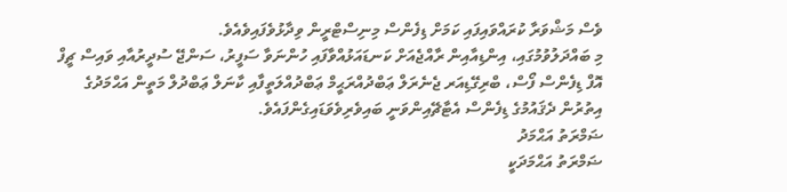ވެސް މަޝްވަރާ ކުރައްވައިފައި ކަމަށް ޑިފެންސް މިނިސްޓްރީން ވިދާޅުވެފައިވެއެވެ.
މި ބައްދަލުވުމުގައި، އިންޑިއާއިން ރާއްޖެއަށް ކަނޑައަޅުއްވާފައި ހުންނަވާ ސަފީރު، ސަންޖޭ ސުދީރުއާއި ވައިސް ޗީފް އޮފް ޑިފެންސް ފޯސް، ބްރިގޭޑިއަރ ޖެނެރަލް ޢަބްދުއްރަޙީމް ޢަބްދުއްލަތީފާއި ކާނަލް ޢަބްދުލް މަތީން އަޙްމަދުގެ އިތުރުން ދެޤައުމުގެ ޑިފެންސް އެޓާޗޭއިންވަނީ ބައިވެރިވެވަޑައިގެންފައެވެ.
ޟަމްރަތު އަޙްމަދު
ޟަމްރަތު އަޙްމަދަކީ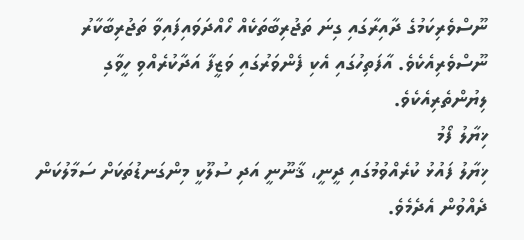ނޫސްވެރިކަމުގެ ދާއިރާގައި ގިނަ ތަޖުރިބާތަކެއް ހޯއްދަވައިފައިވާ ތަޖުރިބާކާރު ނޫސްވެރިއެކެވެ. އާފަތިހުގައި އެކި ފެންވަރުގައި ވަޒީފާ އަދާކުރެއްވި ހީވާގި ލިޔުންތެރިއެކެވެ.
ޚިޔާލު ފޯމު
ޚިޔާލު ފައުޅު ކުރެއްވުމުގައި ދީނީ، ޤާނޫނީ އަދި ސުލޫކީ މިންގަނޑުތަކަށް ސަމާލުކަން ދެއްވުން އެދެމެވެ.